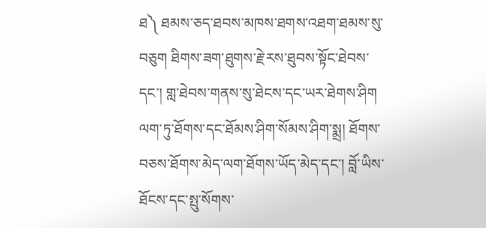ཐ༽ ཐམས་ཅད་ཐབས་མཁས་ཐགས་འཐག་ཐམས་སུ་བཅུག ཐིགས་ཟག་ཐུགས་རྗེ་རས་ཐུབས་སྟོང་ཐེབས་དང་། གླ་ཐེབས་གནས་སུ་ཐེངས་དང་ཡར་ཐེགས་ཤིག ལག་ཏུ་ཐོགས་དང་ཐོམས་ཤིག་སོམས་ཤིག་སྨྲ། ཐོགས་བཅས་ཐོགས་མེད་ལག་ཐོགས་ཡོད་མེད་དང་། བློ་ཡིས་ཐོངས་དང་སྤུ་སོགས་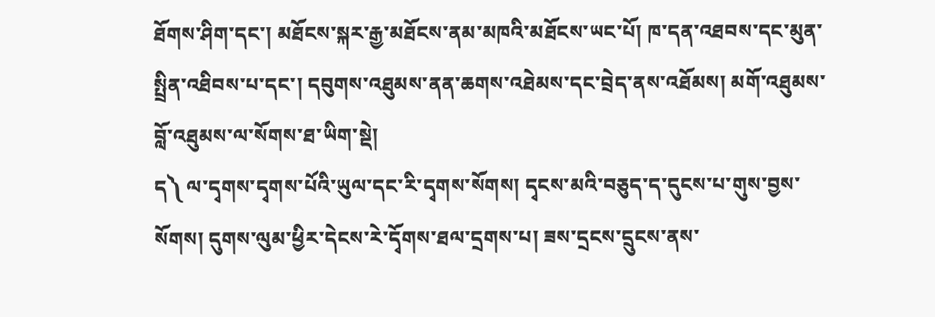ཐོགས་ཤིག་དང་། མཐོངས་སྐར་རྒྱ་མཐོངས་ནམ་མཁའི་མཐོངས་ཡང་པོ། ཁ་དན་འཐབས་དང་མུན་སྤྲིན་འཐིབས་པ་དང་། དབུགས་འཐུམས་ནན་ཆགས་འཐེམས་དང་བྲེད་ནས་འཐོམས། མགོ་འཐུམས་བློ་འཐུམས་ལ་སོགས་ཐ་ཡིག་སྡེ།
ད༽ ལ་དྭགས་དྭགས་པོའི་ཡུལ་དང་རི་དྭགས་སོགས། དྭངས་མའི་བཅུད་ད་དུངས་པ་གུས་བྱས་སོགས། དུགས་ལུམ་ཕྱིར་དེངས་རེ་དྭོགས་ཐལ་དྲགས་པ། ཟས་དྲངས་དྲུངས་ནས་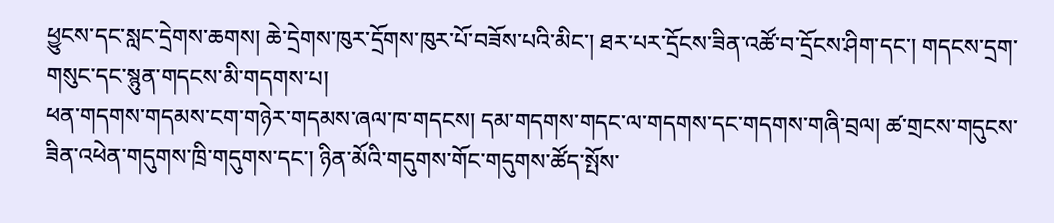ཕྱུངས་དང་སླང་དྲེགས་ཆགས། ཆེ་དྲེགས་ཁུར་དྲོགས་ཁུར་པོ་བཟོས་པའི་མིང་། ཐར་པར་དྲོངས་ཟིན་འཚོ་བ་དྲོངས་ཤིག་དང་། གདངས་དྲག་གསུང་དང་སྙུན་གདངས་མི་གདགས་པ།
ཕན་གདགས་གདམས་ངག་གཉེར་གདམས་ཞལ་ཁ་གདངས། དམ་གདགས་གདང་ལ་གདགས་དང་གདགས་གཞི་བྲལ། ཚ་གྲངས་གདུངས་ཟིན་འཕེན་གདུགས་ཁྲི་གདུགས་དང་། ཉིན་མོའི་གདུགས་གོང་གདུགས་ཚོད་སྤོས་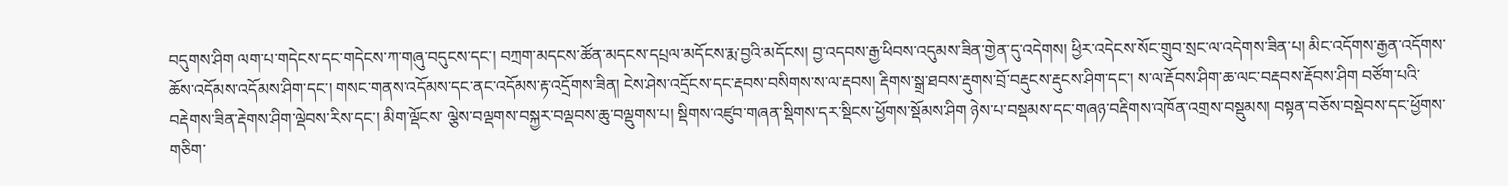བདུགས་ཤིག ལག་པ་གདེངས་དང་གདེངས་ཀ་གཞུ་བདུངས་དང་། བཀྲག་མདངས་ཚོན་མདངས་དཔྲལ་མདོངས་རྨ་བྱའི་མདོངས། བྱ་འདབས་རྒྱ་ཕིབས་འདུམས་ཟིན་གྱེན་དུ་འདེགས། ཕྱིར་འདེངས་སོང་གྲུབ་སྲང་ལ་འདེགས་ཟིན་པ། མིང་འདོགས་རྒྱན་འདོགས་ཆོས་འདོམས་འདོམས་ཤིག་དང་། གསང་གནས་འདོམས་དང་ནང་འདོམས་རྟ་འདྲོགས་ཟིན། ངེས་ཤེས་འདྲོངས་དང་རྡབས་བསིགས་ས་ལ་རྡབས། རྡིགས་སྒྲ་ཐབས་རྡུགས་བྲོ་བརྡུངས་རྡུངས་ཤིག་དང་། ས་ལ་རྡོབས་ཤིག་ཆ་ལང་བརྡབས་རྡོབས་ཤིག བཙོག་པའི་བརྡེགས་ཟིན་རྡེགས་ཤིག་ལྡེབས་རིས་དང་། མིག་ལྡོངས་ ལྕེས་བལྡགས་བསྐྱར་བལྡབས་ཆུ་བལྡུགས་པ། སྡིགས་འཛུབ་གཞན་སྡིགས་དར་སྡིངས་ཕྱོགས་སྡོམས་ཤིག ཉེས་པ་བསྡམས་དང་གཞཉ་བརྡིགས་འཁོན་འགྲས་བསྡུམས། བསྟན་བཅོས་བསྡེབས་དང་ཕྱོགས་གཅིག་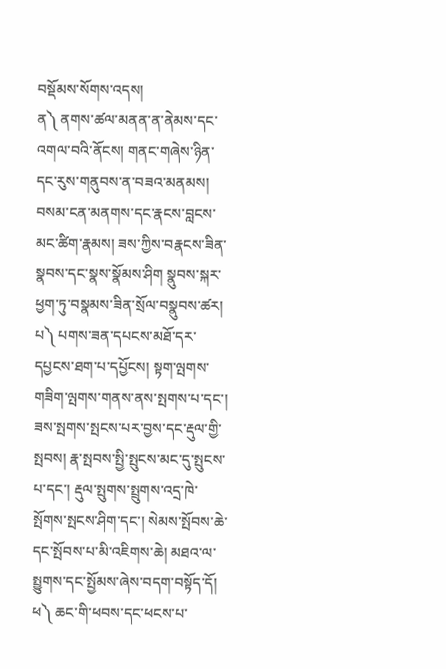བསྡོམས་སོགས་འདས།
ན༽ ནགས་ཚལ་མནན་ན་ནེམས་དང་འགལ་བའི་ནོངས། གནང་གཞེས་ཉིན་དང་རུས་གནུབས་ན་བཟའ་མནམས། བསམ་ངན་མནགས་དང་རྣངས་བླངས་མང་ཚིག་རྣམས། ཟས་ཀྱིས་བརྣངས་ཟིན་སྣབས་དང་སྣས་སྣོམས་ཤིག སྣུབས་སྐར་ཕྱག་ཏུ་བསྣམས་ཟིན་སྲོལ་བསྣུབས་ཚར།
པ༽ པགས་ཟན་དཔངས་མཐོ་དར་དཔྱངས་ཐག་པ་དཔྱོངས། སྟག་ལྤགས་གཟིག་ལྤགས་གནས་ནས་སྤགས་པ་དང་། ཟས་སྤགས་སྤངས་པར་བྱས་དང་རྡུལ་གྱི་སྤབས། རྣ་སྤབས་སྤྱི་སྤུངས་མང་དུ་སྤུངས་པ་དང་། རྡུལ་སྤུགས་སྤྲུགས་འདྲ་ཁེ་སྤོགས་སྤངས་ཤིག་དང་། སེམས་སྤོབས་ཆེ་དང་སྤོབས་པ་མི་འཇིགས་ཆེ། མཐའ་ལ་སྤྱུགས་དང་སྤྱོམས་ཞེས་བདག་བསྟོད་དོ།
ཕ༽ ཆང་གི་ཕབས་དང་ཕངས་པ་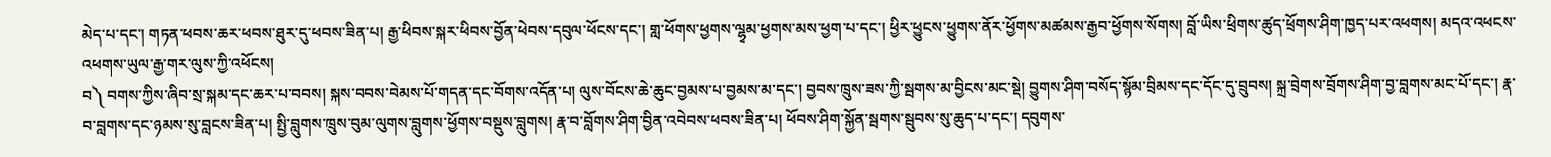མེད་པ་དང་། གཏན་ཕབས་ཆར་ཕབས་ཐུར་དུ་ཕབས་ཟིན་པ། རྒྱ་ཕིབས་སྐར་ཕིབས་བྱོན་ཕེབས་དབུལ་ཕོངས་དང་། གླ་ཕོགས་ཕྱགས་ལྷྭམ་ཕྱགས་མས་ཕྱག་པ་དང་། ཕྱིར་ཕྱུངས་ཕྱུགས་ནོར་ཕྱོགས་མཚམས་རྒྱབ་ཕྱོགས་སོགས། བློ་ཡིས་ཕྲིགས་ཚུད་ཕྲོགས་ཤིག་ཁྱད་པར་འཕགས། མདའ་འཕངས་འཕགས་ཡུལ་རྒྱ་གར་ལུས་ཀྱི་འཕོངས།
བ༽ བགས་ཀྱིས་ཞིབ་སྲ་སྐམ་དང་ཆར་པ་བབས། སྐས་བབས་བེམས་པོ་གདན་དང་བོགས་འདོན་པ། ལུས་བོངས་ཆེ་ཆུང་བྱམས་པ་བྱམས་མ་དང་། བྱབས་ཁྲུས་ཟས་ཀྱི་སྦགས་མ་བྱིངས་མང་སྡེ། བྱུགས་ཤིག་བསོད་སྙོམ་བྲིམས་དང་དོང་དུ་བྲུབས། སྐྲ་བྲེགས་བྲོགས་ཤིག་བྱ་བླགས་མང་པོ་དང་། རྣ་བ་བླགས་དང་ཉམས་སུ་བླངས་ཟིན་པ། སྤྱི་བླུགས་ཁྲུས་བུམ་ལུགས་བླུགས་ཕྱོགས་བསྡུས་བླུགས། རྣ་བ་བློགས་ཤིག་བྱིན་འབེབས་ཕབས་ཟིན་པ། ཕོབས་ཤིག་སྐྱོན་སྦགས་སྦུབས་སུ་ཆུད་པ་དང་། དབུགས་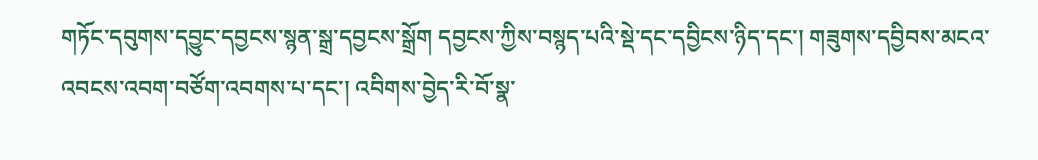གཏོང་དབུགས་དབྱུང་དབྱངས་སྙན་སྒྲ་དབྱངས་སྒྲོག དབྱངས་ཀྱིས་བསྙད་པའི་སྡེ་དང་དབྱིངས་ཉིད་དང་། གཟུགས་དབྱིབས་མངའ་འབངས་འབག་བཙོག་འབགས་པ་དང་། འབིགས་བྱེད་རི་བོ་སྣ་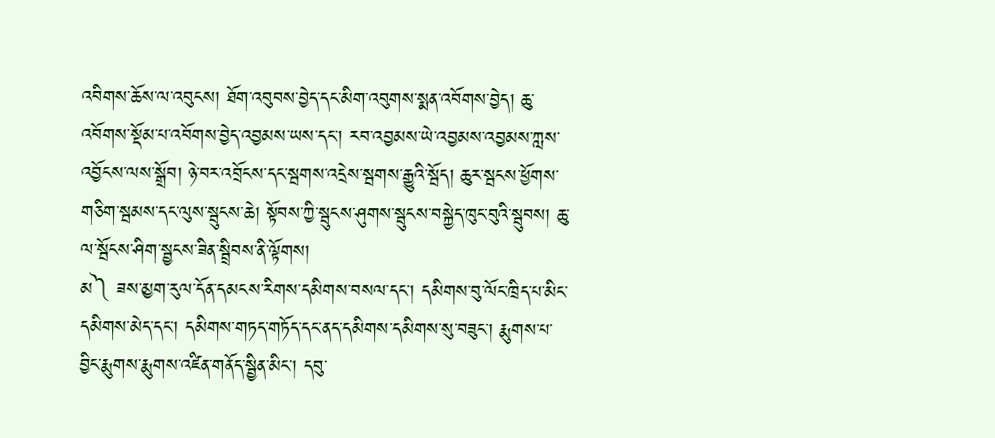འབིགས་ཆོས་ལ་འབུངས། ཐོག་འབུབས་བྱེད་དང་མིག་འབུགས་སྨན་འབོགས་བྱེད། ཆུ་འབོགས་སྡོམ་པ་འབོགས་བྱེད་འབྱམས་ཡས་དང་། རབ་འབྱམས་ཡེ་འབྱམས་འབྱམས་ཀླས་འབྱོངས་ལས་སྒྲོབ། ཉེ་བར་འབྲོངས་དང་སྦགས་འདྲེས་སྦགས་རྒྱུའི་སྦོད། ཆུར་སྦངས་ཕྱོགས་གཅིག་སྦམས་དང་ལུས་སྦུངས་ཆེ། སྟོབས་ཀྱི་སྦུངས་ཤུགས་སྦུངས་བསྐྱེད་ཁུང་བུའི་སྦུབས། ཆུ་ལ་སྦོངས་ཤིག་སྦྱངས་ཟིན་སྦྲིབས་ནི་ལྟོགས།
མ༽ ཟས་མྱག་རུལ་དོན་དམངས་རིགས་དམིགས་བསལ་དང་། དམིགས་བུ་ལོང་ཁྲིད་པ་མིང་དམིགས་མེད་དང་། དམིགས་གཏད་གཏོད་དང་ནད་དམིགས་དམིགས་སུ་བཟུང་། རྨུགས་པ་བྱིང་རྨུགས་རྨུགས་འཛིན་གནོད་སྦྱིན་མིང་། དབུ་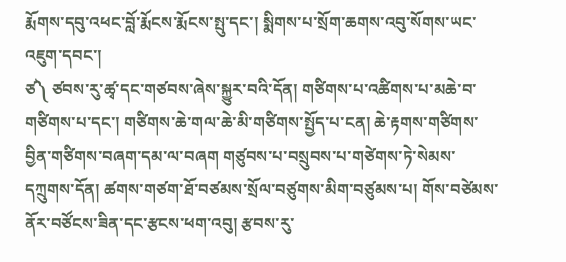རྨོགས་དབུ་འཕང་བློ་རྨོངས་རྨོངས་སྤུ་དང་། སྨིགས་པ་སྲོག་ཆགས་འབུ་སོགས་ཡང་འཇུག་དབང་།
ཙ༽ ཙབས་རུ་ཚྭ་དང་གཙབས་ཞེས་སྐྱུར་བའི་དོན། གཙིགས་པ་འཚིགས་པ་མཆེ་བ་གཙིགས་པ་དང་། གཙིགས་ཆེ་གལ་ཆེ་མི་གཙིགས་སྤྱོད་པ་ངན། ཆེ་རྟགས་གཙིགས་བྱིན་གཙིགས་བཞག་དམ་ལ་བཞག གཙུབས་པ་བསྲུབས་པ་གཙེགས་ཏེ་སེམས་དཀྲུགས་དོན། ཚགས་གཙག་ཐོ་བཙམས་སྲོལ་བཙུགས་མིག་བཙུམས་པ། གོས་བཙེམས་ནོར་བཙོངས་ཟིན་དང་རྩངས་ཕག་འབུ། རྩབས་རུ་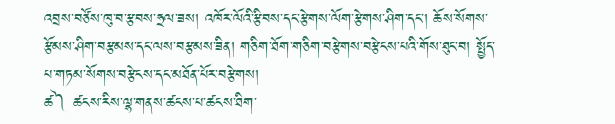འབྲས་བཙོས་ཁུ་བ་རྩབས་ཧྲལ་ཟས། འཁོར་ལོའི་རྩིབས་དང་རྩེགས་ལོག་རྩེགས་ཤིག་དང་། ཆོས་སོགས་རྩོམས་ཤིག་བརྩམས་དང་ལས་བརྩམས་ཟིན། གཅིག་ཐོག་གཅིག་བརྩེགས་བརྩེངས་པའི་གོས་ཐུང་བ། སྤྱོད་པ་གཏམ་སོགས་བརྩེངས་དང་མཐོན་པོར་བརྩེགས།
ཚ༽ ཚངས་རིས་ལྷ་གནས་ཚངས་པ་ཚངས་ཐིག་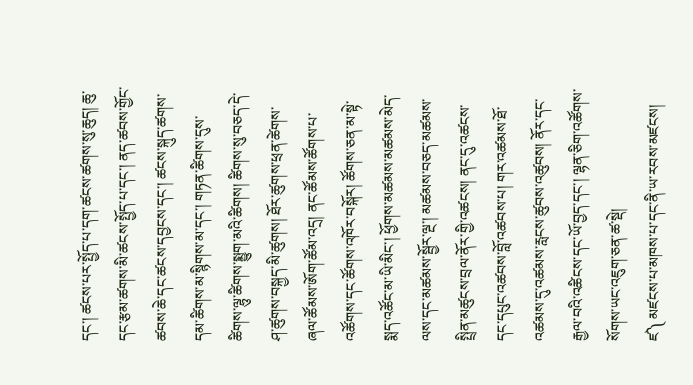དང་། ཚངས་པར་སྤྱོད་པ་དག་ཚངས་ཚགས་སུ་ཆུད། ཆུ་དང་རྩམ་ཚགས་མི་ཚངས་སྤྱོད་པ་དང་། ནད་ཚབས་གྱོང་ཚབས་ཆེ་དང་ཚངས་དབྱངས་དང་། ཚངས་སྐུད་ཚགས་དམ་ཚིགས་མ་སྙིགས་མ་དང་། གཏན་ཚིགས་དུས་ཚིགས་ལྷུ་ཚིགས་སྨྱུག་མའི་ཚིགས། ཚིགས་སུ་བཅད་དེ་ཤ་ཚུགས་བསྐྱད་མི་ཚུགས། ཐོར་ཚུགས་ཕྲན་ཚེགས་ཞལ་ཚོམས་ཨོག་ཚོམ་འདྲ། ནང་ཚོམས་ཚོགས་པ་འཚོགས་དང་ཚོགས་འཁོར་བསྐོར། ཚོགས་ཅན་མ་སྟེ་སྨད་འཚོང་མ་ཡི་མིང་། ཕྱོགས་མཚམས་མཚམས་མེད་ལས་དང་མཚམས་སྦྱོར་ལྔ་། མཚམས་བཅད་མཚམས་སྤྲིན་མཚུངས་བྲལ་ནོར་གྱི་འཚངས། ནང་དུ་འཚངས་དང་དཔུང་འཚབས་བློ་འཚབས་པ། གར་འཚམས་ཐོ་འཚམས་དུ་འཚམས་རླངས་ཚུབས་འཚུབས། ནོར་དང་རྒྱལ་བའི་འཚིངས་དང་ཡོ་བྱད་དང་། ལྷན་ཅིག་འཚོགས་སོགས་ཡང་འཇུག་ཅན་ཚ་སྡེ།
ཛ༽ མཛངས་པ་མཁས་པ་དང་ནི་ཡ་རབས་མཛངས།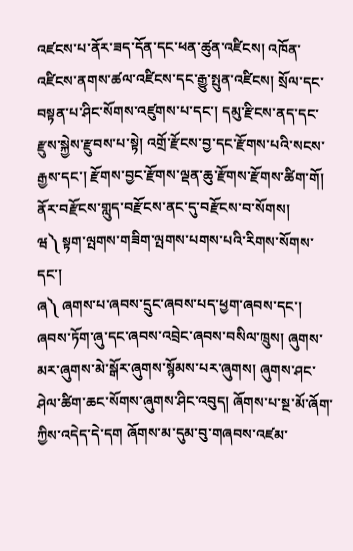འཛངས་པ་ནོར་ཟད་དོན་དང་ཕན་ཚུན་འཛིངས། འཁོན་འཛིངས་ནགས་ཚལ་འཛིངས་དང་རྒྱུ་སྤུན་འཛིངས། སྲོལ་དང་བསྟན་པ་ཤིང་སོགས་འཛུགས་པ་དང་། དམུ་རྫིངས་ནད་དང་རྫུས་སྐྱེས་རྫུབས་པ་སྟེ། འགྲོ་རྫོངས་བྱ་དང་རྫོགས་པའི་སངས་རྒྱས་དང་། རྫོགས་བྱང་རྫོགས་ལྡན་ཆུ་རྫོགས་རྫོགས་ཚིག་གོ། ནོར་བརྫོངས་གླུད་བརྫོངས་ནང་དུ་བརྫོངས་བ་སོགས།
ཝ༽ སྟག་ལྤགས་གཟིག་ལྤགས་པགས་པའི་རིགས་སོགས་དང་།
ཞ༽ ཞགས་པ་ཞབས་དྲུང་ཞབས་པད་ཕྱག་ཞབས་དང་། ཞབས་ཏོག་ཞུ་དང་ཞབས་འབྲེང་ཞབས་བསིལ་ཁྲུས། ཞུགས་མར་ཞུགས་མེ་སྒོར་ཞུགས་སྙོམས་པར་ཞུགས། ཞུགས་ཤང་ཤེལ་ཚིག་ཆང་སོགས་ཞུགས་ཤིང་འབུད། ཞོགས་པ་སྔ་མོ་ཞོག་ཀྱིས་འདེད་དེ་དག ཞོགས་མ་དུམ་བུ་གཞབས་འཛམ་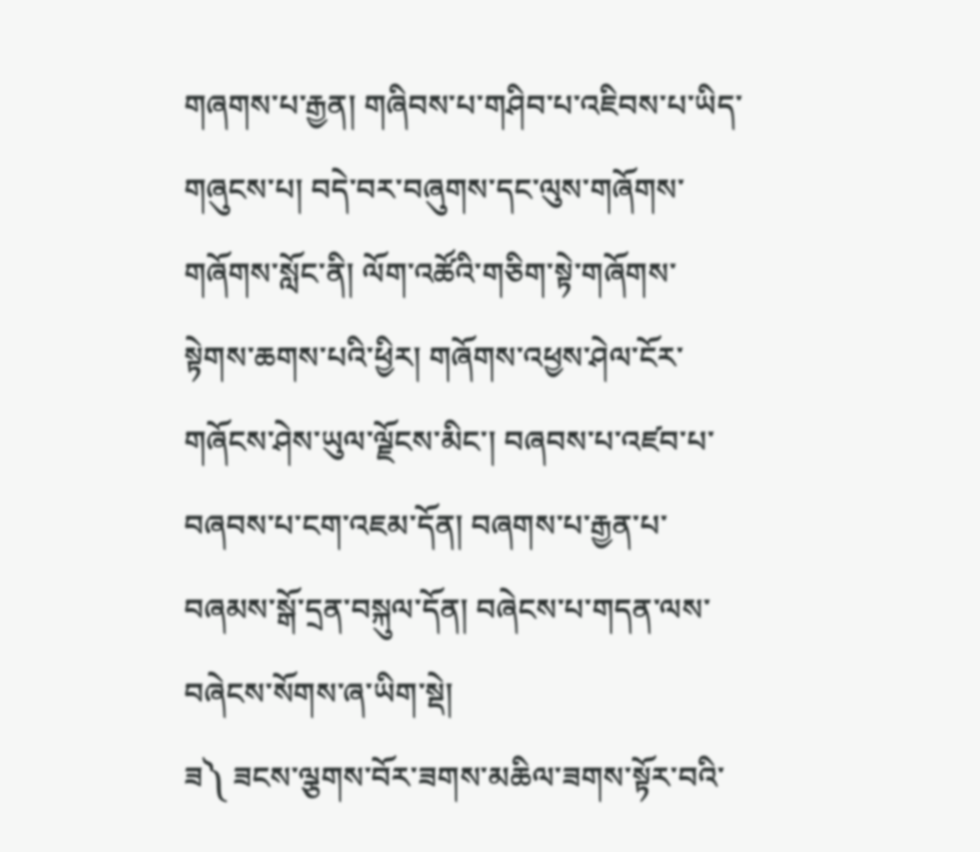གཞགས་པ་རྒྱན། གཞིབས་པ་གཤིབ་པ་འཇིབས་པ་ཡིད་གཞུངས་པ། བདེ་བར་བཞུགས་དང་ལུས་གཞོགས་གཞོགས་སློང་ནི། ལོག་འཚོའི་གཅིག་སྟེ་གཞོགས་སྟེགས་ཆགས་པའི་ཕྱིར། གཞོགས་འཕྱས་ཤེལ་ངོར་གཞོངས་ཤེས་ཡུལ་ལྗོངས་མིང་། བཞབས་པ་འཛབ་པ་བཞབས་པ་ངག་འཇམ་དོན། བཞགས་པ་རྒྱན་པ་བཞམས་སྒོ་དྲན་བསྐུལ་དོན། བཞེངས་པ་གདན་ལས་བཞེངས་སོགས་ཞ་ཡིག་སྡེ།
ཟ༽ ཟངས་ལྕགས་བོར་ཟགས་མཆིལ་ཟགས་སྟོར་བའི་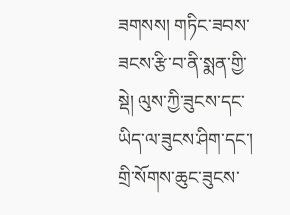ཟགསས། གཏིང་ཟབས་ཟངས་རྩི་བ་ནི་སྨན་གྱི་སྡེ། ལུས་ཀྱི་ཟུངས་དང་ཡིད་ལ་ཟུངས་ཤིག་དང་། གྲི་སོགས་ཆུང་ཟུངས་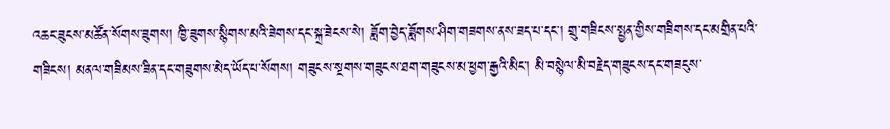འཆང་ཟུངས་མཚོན་སོགས་ཟུགས། ཁྱི་ཟུགས་སྙིགས་མའི་ཟེགས་དང་སྐྲ་ཟེངས་སེ། ཟློག་བྱེད་ཟློགས་ཤིག་གཟགས་ནས་ཟད་པ་དང་། གྲུ་གཟིངས་སྤྱན་གྱིས་གཟིགས་དང་མགྲིན་པའི་གཟིངས། མནལ་གཟིམས་ཟིན་དང་གཟུགས་མེད་ཡོད་པ་སོགས། གཟུངས་སྔགས་གཟུངས་ཐག་གཟུངས་མ་ཕྱག་རྒྱའི་མིང་། མི་བསྙེལ་མི་བརྗེད་གཟུངས་དང་གཟངུས་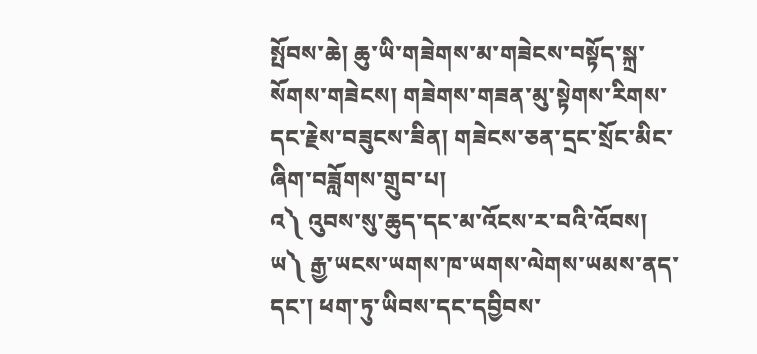སྤོབས་ཆེ། ཆུ་ཡི་གཟེགས་མ་གཟེངས་བསྟོད་སྐྲ་སོགས་གཟེངས། གཟེགས་གཟན་མུ་སྟེགས་རིགས་དང་རྗེས་བཟུངས་ཟིན། གཟེངས་ཅན་དྲང་སྲོང་མིང་ཞིག་བཟློགས་གྲུབ་པ།
འ༽ འུབས་སུ་ཆུད་དང་མ་འོངས་ར་བའི་འོབས།
ཡ༽ རྒྱ་ཡངས་ཡགས་ཁ་ཡགས་ལེགས་ཡམས་ནད་དང་། ཕག་ཏུ་ཡིབས་དང་དབྱིབས་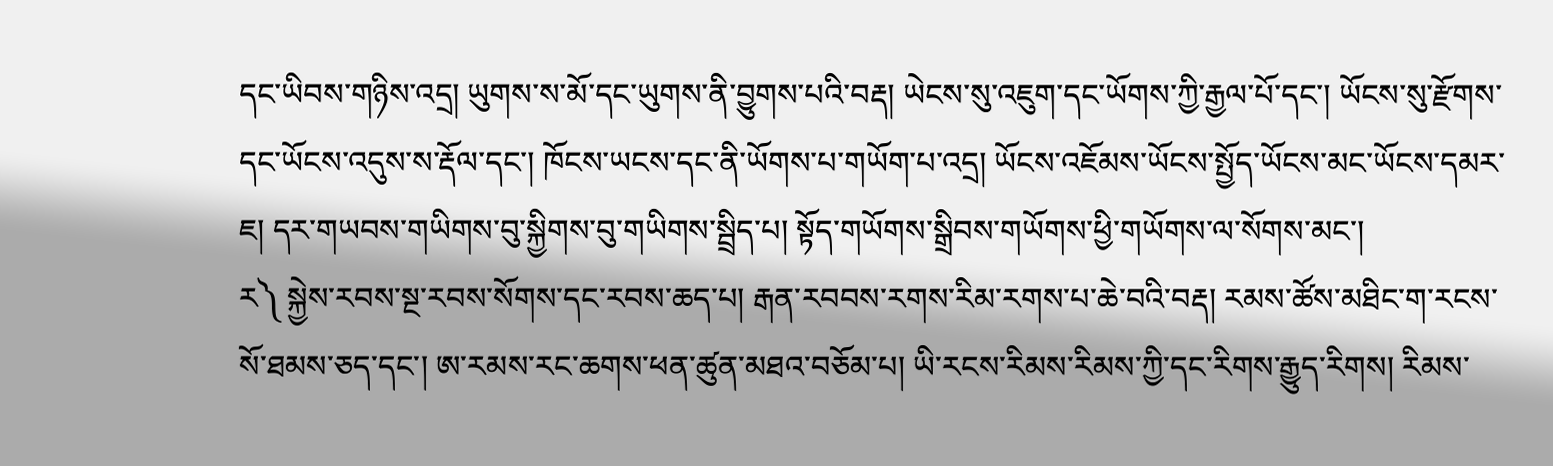དང་ཡིབས་གཉིས་འདྲ། ཡུགས་ས་མོ་དང་ཡུགས་ནི་བྱུགས་པའི་བརྡ། ཡེངས་སུ་འཇུག་དང་ཡོགས་ཀྱི་རྒྱལ་པོ་དང་། ཡོངས་སུ་རྫོགས་དང་ཡོངས་འདུས་ས་རྡོལ་དང་། ཁོངས་ཡངས་དང་ནི་ཡོགས་པ་གཡོག་པ་འདྲ། ཡོངས་འཇོམས་ཡོངས་སྤྱོད་ཡོངས་མང་ཡོངས་དམར་ཇ། དར་གཡབས་གཡིགས་བུ་སྐྱིགས་བུ་གཡིགས་སྦྲིད་པ། སྟོད་གཡོགས་སྒྲིབས་གཡོགས་ཕྱི་གཡོགས་ལ་སོགས་མང་།
ར༽ སྐྱེས་རབས་སྔ་རབས་སོགས་དང་རབས་ཆད་པ། རྒན་རབབས་རགས་རིམ་རགས་པ་ཆེ་བའི་བརྡ། རམས་ཚོས་མཐིང་ག་རངས་སོ་ཐམས་ཅད་དང་། ཨ་རམས་རང་ཆགས་ཕན་ཚུན་མཐའ་བཅོམ་པ། ཡི་རངས་རིམས་རིམས་ཀྱི་དང་རིགས་རྒྱུད་རིགས། རིམས་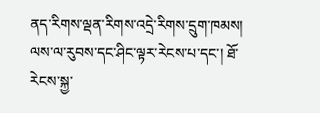ནད་རིགས་ལྡན་རིགས་འདྲེ་རིགས་དྲུག་ཁམས། ལས་ལ་རུབས་དང་ཤིང་ལྟར་རེངས་པ་དང་། ཐོ་རེངས་སྐྱ་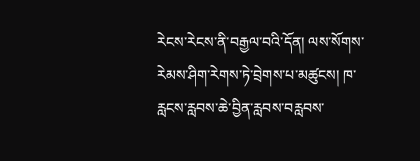རེངས་རེངས་ནི་བརྒྱལ་བའི་དོན། ལས་སོགས་རེམས་ཤིག་རེགས་ཏེ་བྲེགས་པ་མཚུངས། ཁ་རླངས་རླབས་ཆེ་བྱིན་རླབས་བརླབས་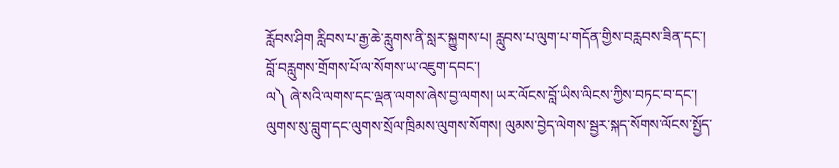རློབས་ཤིག རླིབས་པ་རྒྱ་ཆེ་རླུགས་ནི་སླར་སྐྱུགས་པ། རླུབས་པ་ལུག་པ་གདོན་གྱིས་བརླབས་ཟིན་དང་། བློ་བརླུགས་གྲོགས་པོ་ལ་སོགས་ཡ་འཇུག་དབང་།
ལ༽ ཞེ་སའི་ལགས་དང་ལྡན་ལགས་ཞེས་བྱ་ལགས། ཡར་ལོངས་བློ་ཡིས་ལིངས་ཀྱིས་བཏང་བ་དང་། ལུགས་སུ་བླུག་དང་ལུགས་སྲོལ་ཁྲིམས་ལུགས་སོགས། ལུམས་བྱེད་ལེགས་སྦྱར་སྐད་སོགས་ལོངས་སྤྱོད་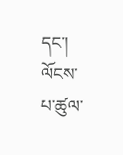དང་། ལོངས་པ་ཚུལ་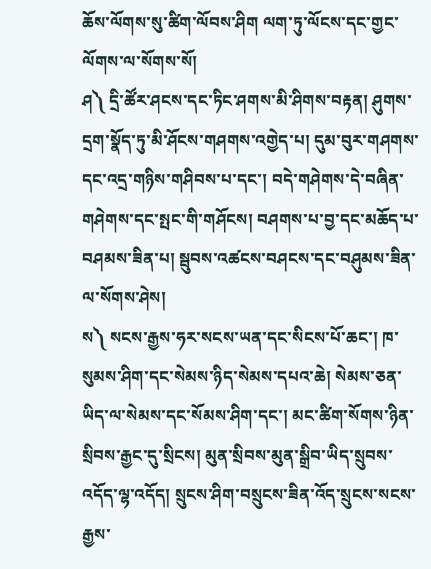ཆོས་ལོགས་སུ་ཚིག་ལོབས་ཤིག ལག་ཏུ་ལོངས་དང་གྱང་ལོགས་ལ་སོགས་སོ།
ཤ༽ དྲི་ཚོར་ཤངས་དང་ཏིང་ཤགས་མི་ཤིགས་བརྟན། ཤུགས་དྲག་སྣོད་ཏུ་མི་ཤོངས་གཤགས་འགྱེད་པ། དུམ་བུར་གཤགས་དང་འདྲ་གཉིས་གཤིབས་པ་དང་། བདེ་གཤེགས་དེ་བཞིན་གཤེགས་དང་སྤང་གི་གཤོངས། བཤགས་པ་བྱ་དང་མཆོད་པ་བཤམས་ཟིན་པ། སྦུབས་འཚངས་བཤངས་དང་བཤུམས་ཟིན་ལ་སོགས་ཤེས།
ས༽ སངས་རྒྱས་ཧར་སངས་ཡན་དང་སིངས་པོ་ཆང་། ཁ་སུམས་ཤིག་དང་སེམས་ཉིད་སེམས་དཔའ་ཆེ། སེམས་ཅན་ཡིད་ལ་སེམས་དང་སོམས་ཤིག་དང་། མང་ཚིག་སོགས་ཉིན་སྲིབས་རྒྱང་དུ་སྲིངས། མུན་སྲིབས་མུན་སྒྲིབ་ཡིད་སྲུབས་འདོད་ལྷ་འདོད། སྲུངས་ཤིག་བསྲུངས་ཟིན་འོད་སྲུངས་སངས་རྒྱས་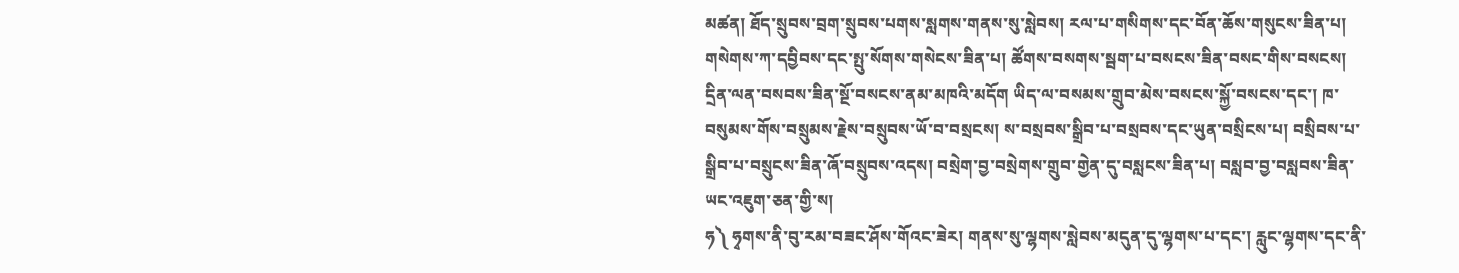མཚན། ཐོད་སྲུབས་བྲག་སྲུབས་པགས་སླགས་གནས་སུ་སླེབས། རལ་པ་གསིགས་དང་བོན་ཆོས་གསུངས་ཟིན་པ། གསེགས་ཀ་དབྱིབས་དང་སྤུ་སོགས་གསེངས་ཟིན་པ། ཚོགས་བསགས་སྦག་པ་བསངས་ཟིན་བསང་གིས་བསངས། དྲིན་ལན་བསབས་ཟིན་སྔོ་བསངས་ནམ་མཁའི་མདོག ཡིད་ལ་བསམས་གྲུབ་མེས་བསངས་སྐྱོ་བསངས་དང་། ཁ་བསུམས་གོས་བསྲུམས་རྗེས་བསྲུབས་ཡོ་བ་བསྲངས། ས་བསྲབས་སྒྲིབ་པ་བསྲབས་དང་ཡུན་བསྲིངས་པ། བསྲིབས་པ་སྒྲིབ་པ་བསྲུངས་ཟིན་ཞོ་བསྲུབས་འདས། བསྲེག་བྱ་བསྲེགས་གྲུབ་གྱེན་དུ་བསླངས་ཟིན་པ། བསླབ་བྱ་བསླབས་ཟིན་ཡང་འཇུག་ཅན་གྱི་ས།
ཧ༽ ཧྭགས་ནི་བུ་རམ་བཟང་ཤོས་གོའང་ཟེར། གནས་སུ་ལྷགས་སླེབས་མདུན་དུ་ལྷགས་པ་དང་། རླུང་ལྷགས་དང་ནི་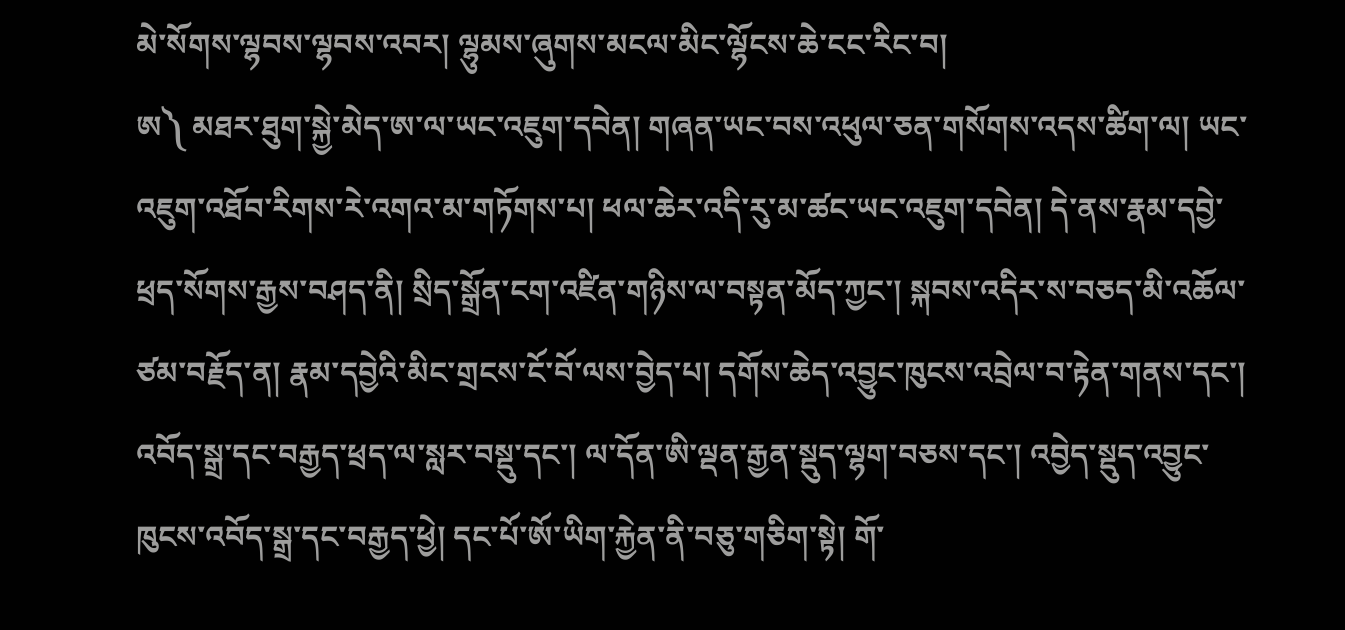མེ་སོགས་ལྷབས་ལྷབས་འབར། ལྷུམས་ཞུགས་མངལ་མིང་ལྷོངས་ཆེ་ངང་རིང་བ།
ཨ༽ མཐར་ཐུག་སྐྱེ་མེད་ཨ་ལ་ཡང་འཇུག་དབེན། གཞན་ཡང་བས་འཕུལ་ཅན་གསོགས་འདས་ཚིག་ལ། ཡང་འཇུག་འཐོབ་རིགས་རེ་འགའ་མ་གཏོགས་པ། ཕལ་ཆེར་འདི་རུ་མ་ཚང་ཡང་འཇུག་དབེན། དེ་ནས་རྣམ་དབྱེ་ཕྲད་སོགས་རྒྱས་བཤད་ནི། སྲིད་སྒྲོན་ངག་འཛིན་གཉིས་ལ་བསྟན་མོད་ཀྱང་། སྐབས་འདིར་ས་བཅད་མི་འཆོལ་ཙམ་བརྗོད་ན། རྣམ་དབྱེའི་མིང་གྲངས་ངོ་བོ་ལས་བྱེད་པ། དགོས་ཆེད་འབྱུང་ཁུངས་འབྲེལ་བ་རྟེན་གནས་དང་། འབོད་སྒྲ་དང་བརྒྱད་ཕྲད་ལ་སླར་བསྡུ་དང་། ལ་དོན་ཨི་ལྡན་རྒྱན་སྡུད་ལྷག་བཅས་དང་། འབྱེད་སྡུད་འབྱུང་ཁུངས་འབོད་སྒྲ་དང་བརྒྱད་ཕྱེ། དང་པོ་ཨོ་ཡིག་རྐྱེན་ནི་བཅུ་གཅིག་སྟེ། གོ་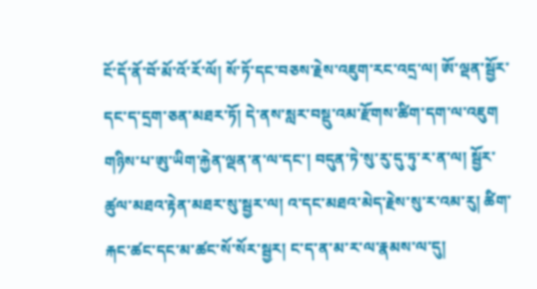ངོ་དོ་ནོ་བོ་མོ་འོ་རོ་ལོ། སོ་ཏོ་དང་བཅས་རྗེས་འཇུག་རང་འདྲ་ལ། ཨོ་ལྡན་སྦྱོར་དང་ད་དྲག་ཅན་མཐར་ཏོ། དེ་ནས་སླར་བསྡུ་འམ་རྫོགས་ཚིག་དག་ལ་འཇུག གཉིས་པ་ཨུ་ཡིག་རྐྱེན་ལྡན་ན་ལ་དང་། བདུན་ཏེ་སུ་རུ་དུ་ཏུ་ར་ན་ལ། སྦྱོར་ཚུལ་མཐའ་རྟེན་མཐར་སུ་སྦྱར་ལ། འ་དང་མཐའ་མེད་རྗེས་སུ་ར་འམ་རུ། ཚིག་རྐང་ཚང་དང་མ་ཚང་སོ་སོར་སྦྱར། ང་ད་ན་མ་ར་ལ་རྣམས་ལ་དུ།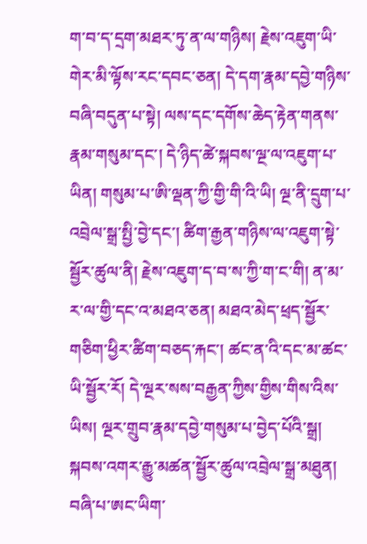ག་བ་ད་དྲག་མཐར་ཏུ་ན་ལ་གཉིས། རྗེས་འཇུག་ཡི་གེར་མི་ལྟོས་རང་དབང་ཅན། དེ་དག་རྣམ་དབྱེ་གཉིས་བཞི་བདུན་པ་སྟེ། ལས་དང་དགོས་ཆེད་རྟེན་གནས་རྣམ་གསུམ་དང་། དེ་ཉིད་ཚེ་སྐབས་ལྔ་ལ་འཇུག་པ་ཡིན། གསུམ་པ་ཨི་ལྡན་ཀྱི་གྱི་གི་འི་ཡི། ལྔ་ནི་དྲུག་པ་འབྲེལ་སྒྲ་སྤྱི་བྱེ་དང་། ཚིག་རྒྱན་གཉིས་ལ་འཇུག་སྟེ་སྦྱོར་ཚུལ་ནི། རྗེས་འཇུག་ད་བ་ས་ཀྱི་ག་ང་གི། ན་མ་ར་ལ་གྱི་དང་འ་མཐའ་ཅན། མཐའ་མེད་ཕྲད་སྦྱོར་གཅིག་ཕྱིར་ཚིག་བཅད་རྐང་། ཚང་ན་འི་དང་མ་ཚང་ཡི་སྦྱོར་རོ། དེ་ལྔར་སས་བརྒྱན་ཀྱིས་གྱིས་གིས་འིས་ཡིས། ལྔར་གྲུབ་རྣམ་དབྱེ་གསུམ་པ་བྱེད་པོའི་སྒྲ། སྐབས་འགར་རྒྱུ་མཚན་སྦྱོར་ཚུལ་འབྲེལ་སྒྲ་མཐུན། བཞི་པ་ཨང་ཡིག་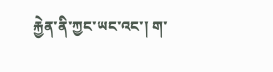རྐྱེན་ནི་ཀྱང་ཡང་འང་། ག་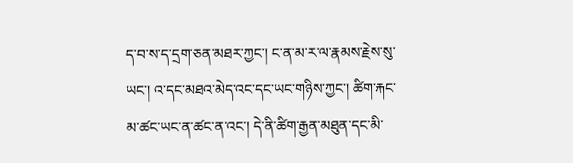ད་བ་ས་ད་དྲག་ཅན་མཐར་ཀྱང་། ང་ན་མ་ར་ལ་རྣམས་རྗེས་སུ་ཡང་། འ་དང་མཐའ་མེད་འང་དང་ཡང་གཉིས་ཀྱང་། ཚིག་རྐང་མ་ཚང་ཡང་ན་ཚང་ན་འང་། དེ་ནི་ཚིག་རྒྱན་མཐུན་དང་མི་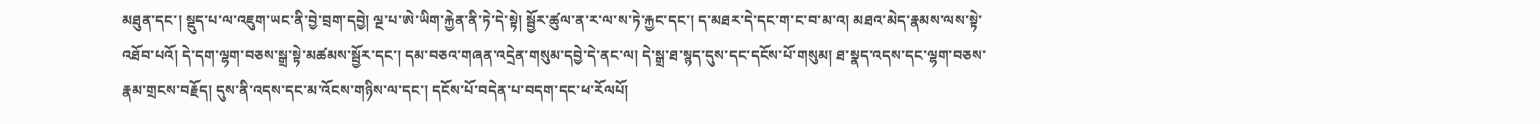མཐུན་དང་། སྡུད་པ་ལ་འཇུག་ཡང་ནི་བྱེ་བྲག་དབྱེ། ལྔ་པ་ཨེ་ཡིག་རྐྱེན་ནི་ཏེ་དེ་སྟེ། སྦྱོར་ཚུལ་ན་ར་ལ་ས་ཏེ་རྐྱང་དང་། ད་མཐར་དེ་དང་ག་ང་བ་མ་འ། མཐའ་མེད་རྣམས་ལས་སྟེ་འཐོབ་པའོ། དེ་དག་ལྷག་བཅས་སྒྲ་སྟེ་མཚམས་སྦྱོར་དང་། དམ་བཅའ་གཞན་འདྲེན་གསུམ་དབྱེ་དེ་ནང་ལ། དེ་སྒྲ་ཐ་སྙད་དུས་དང་དངོས་པོ་གསུམ། ཐ་སྣད་འདས་དང་ལྷག་བཅས་རྣམ་གྲངས་བརྗོད། དུས་ནི་འདས་དང་མ་འོངས་གཉིས་ལ་དང་། དངོས་པོ་བདེན་པ་བདག་དང་ཕ་རོལཔོ།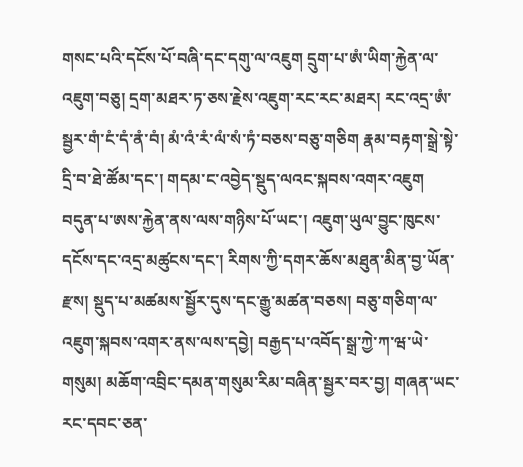གསང་པའི་དངོས་པོ་བཞི་དང་དགུ་ལ་འཇུག དྲུག་པ་ཨཾ་ཡིག་རྐྱེན་ལ་འཇུག་བཅུ། དྲག་མཐར་ཏ་ཅས་རྗེས་འཇུག་རང་རང་མཐར། རང་འདྲ་ཨཾ་སྦྱར་གཾ་ངཾ་དཾ་ནཾ་བཾ། མཾ་འཾ་རཾ་ལཾ་སཾ་ཏཾ་བཅས་བཅུ་གཅིག རྣམ་བརྟག་སྒྲེ་སྟེ་དྲི་བ་ཐེ་ཚོམ་དང་། གདམ་ང་འབྱེད་སྡུད་ལའང་སྐབས་འགར་འཇུག བདུན་པ་ཨས་རྐྱེན་ནས་ལས་གཉིས་པོ་ཡང་། འཇུག་ཡུལ་བྱུང་ཁུངས་དངོས་དང་འདྲ་མཚུངས་དང་། རིགས་ཀྱི་དགར་ཆོས་མཐུན་མིན་བྱ་ཡོན་རྫས། སྡུད་པ་མཚམས་སྦྱོར་དུས་དང་རྒྱུ་མཚན་བཅས། བཅུ་གཅིག་ལ་འཇུག་སྐབས་འགར་ནས་ལས་དབྱེ། བརྒྱད་པ་འབོད་སྒྲ་ཀྱེ་ཀ་ཝ་ཡེ་གསུམ། མཆོག་འབྲིང་དམན་གསུམ་རིམ་བཞིན་སྦྱར་བར་བྱ། གཞན་ཡང་རང་དབང་ཅན་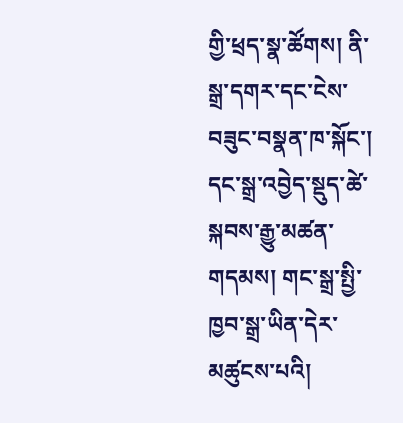གྱི་ཕྲད་སྣ་ཚོགས། ནི་སྒྲ་དགར་དང་ངེས་བཟུང་བསྣན་ཁ་སྐོང་། དང་སྒྲ་འབྱེད་སྡུད་ཚེ་སྐབས་རྒྱུ་མཚན་གདམས། གང་སྒྲ་སྤྱི་ཁྱབ་སྒྲ་ཡིན་དེར་མཚུངས་པའི།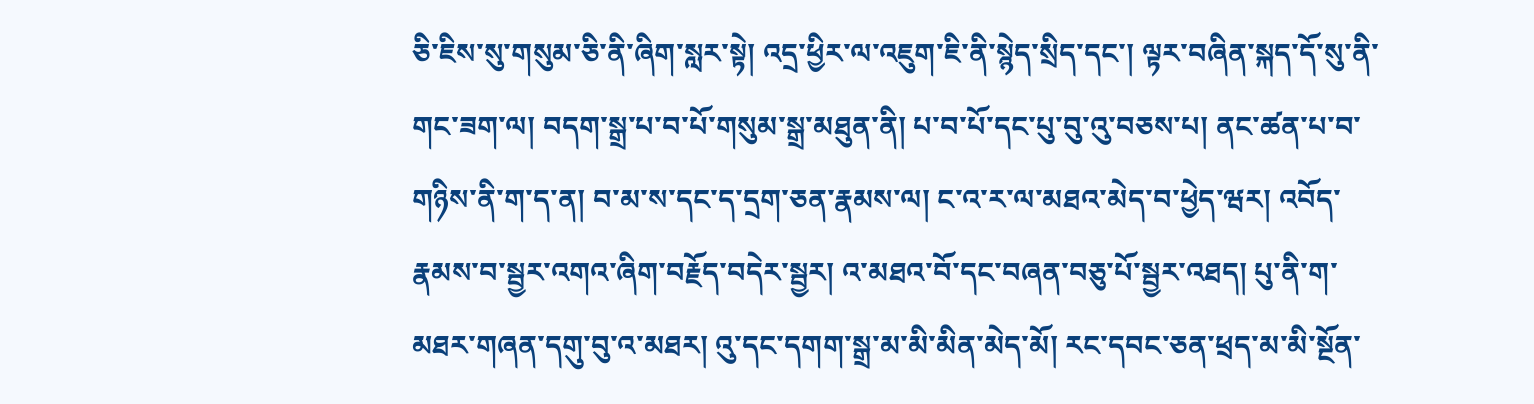ཅི་ཇིས་སུ་གསུམ་ཅི་ནི་ཞིག་སླར་སྟེ། འདྲ་ཕྱིར་ལ་འཇུག་ཇི་ནི་སྙེད་སྲིད་དང་། ལྟར་བཞིན་སྐད་དོ་སུ་ནི་གང་ཟག་ལ། བདག་སྒྲ་པ་བ་པོ་གསུམ་སྒྲ་མཐུན་ནི། པ་བ་པོ་དང་པུ་བུ་འུ་བཅས་པ། ནང་ཚན་པ་བ་གཉིས་ནི་ག་ད་ན། བ་མ་ས་དང་ད་དྲག་ཅན་རྣམས་ལ། ང་འ་ར་ལ་མཐའ་མེད་བ་ཕྱེད་ཝར། འབོད་རྣམས་བ་སྦྱར་འགའ་ཞིག་བརྗོད་བདེར་སྦྱར། འ་མཐའ་བོ་དང་བཞན་བཅུ་པོ་སྦྱར་འཐད། པུ་ནི་ག་མཐར་གཞན་དགུ་བུ་འ་མཐར། འུ་དང་དགག་སྒྲ་མ་མི་མིན་མེད་མོ། རང་དབང་ཅན་ཕྲད་མ་མི་སྔོན་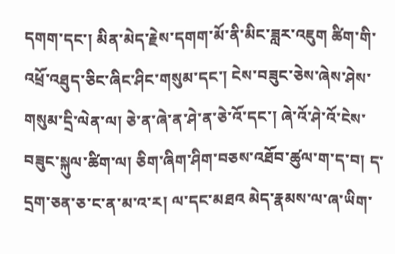དགག་དང་། མིན་མེད་རྗེས་དགག་མོ་ནི་མིང་ཟླར་འཇུག ཚིག་གི་འཕྲོ་འཐུད་ཅིང་ཞིང་ཤིང་གསུམ་དང་། ངེས་བཟུང་ཅེས་ཞེས་ཤེས་གསུམ་དྲི་ལེན་ལ། ཅེ་ན་ཞེ་ན་ཤེ་ན་ཅེ་འོ་དང་། ཞེ་འོ་ཤེ་འོ་ངེས་བཟུང་སྐུལ་ཚིག་ལ། ཅིག་ཞིག་ཤིག་བཅས་འཐོབ་ཚུལ་ག་ད་བ། ད་དྲག་ཅན་ཅ་ང་ན་མ་འ་ར། ལ་དང་མཐའ མེད་རྣམས་ལ་ཞ་ཡིག་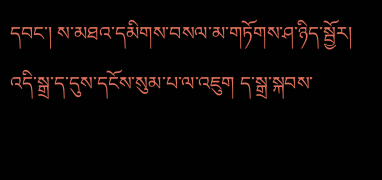དབང་། ས་མཐའ་དམིགས་བསལ་མ་གཏོགས་ཤ་ཉིད་སྦྱོར། འདི་སྒྲ་ད་དུས་དངོས་སུམ་པ་ལ་འཇུག ད་སྒྲ་སྐབས་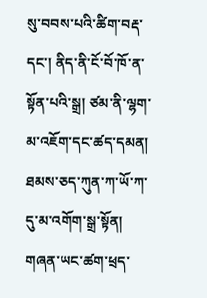སུ་བབས་པའི་ཚིག་བརྡ་དང་། ནིད་ནི་ངོ་བོ་ཁོ་ན་སྟོན་པའི་སྒྲ། ཙམ་ནི་ལྷག་མ་འཇོག་དང་ཚད་དམན། ཐམས་ཅད་ཀུན་ཀ་ཡོ་ཀ་དུ་མ་འགོག་སྒྲ་སྟོན། གཞན་ཡང་ཚག་ཕྲད་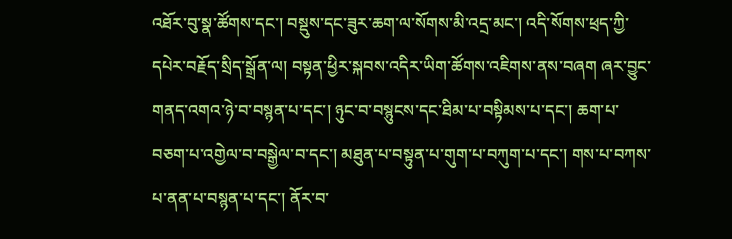འཐོར་བུ་སྣ་ཚོགས་དང་། བསྡུས་དང་ཟུར་ཆག་ལ་སོགས་མི་འདྲ་མང་། འདི་སོགས་ཕྲད་ཀྱི་དཔེར་བརྗོད་སྲིད་སྒྲོན་ལ། བསྟན་ཕྱིར་སྐབས་འདིར་ཡིག་ཚོགས་འཇིགས་ནས་བཞག ཞར་བྱུང་གནད་འགའ་ཉེ་བ་བསྙན་པ་དང་། ཉུང་བ་བསྙུངས་དང་ཐིམ་པ་བསྟིམས་པ་དང་། ཆག་པ་བཅག་པ་འགྱེལ་བ་བསྒྱེལ་བ་དང་། མཐུན་པ་བསྟུན་པ་གུག་པ་བཀུག་པ་དང་། གས་པ་བཀས་པ་ནན་པ་བསྙན་པ་དང་། ནོར་བ་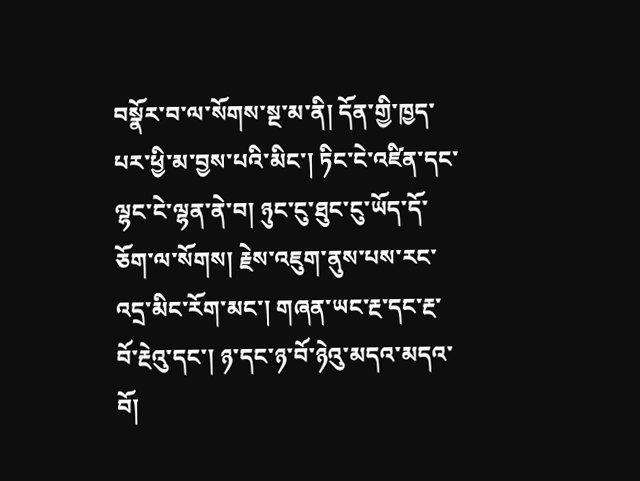བསྣོར་བ་ལ་སོགས་སྔ་མ་ནི། དོན་གྱི་ཁྱད་པར་ཕྱི་མ་བྱས་པའི་མིང་། ཏིང་ངེ་འཛིན་དང་ལྷང་ངེ་ལྷན་ནེ་བ། ཉུང་ངུ་ཐུང་ངུ་ཡོད་དོ་ཅོག་ལ་སོགས། རྗེས་འཇུག་ནུས་པས་རང་འདྲ་མིང་རོག་མང་། གཞན་ཡང་རྔ་དང་རྔ་བོ་རྔེའུ་དང་། ཉ་དང་ཉ་བོ་ཉེའུ་མདའ་མདའ་བོ།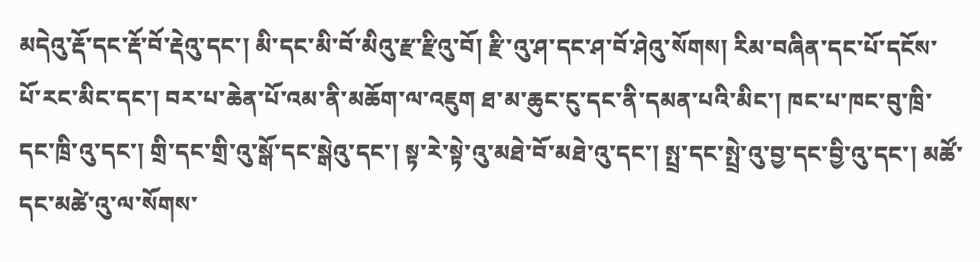མདེའུ་རྡོ་དང་རྡོ་བོ་རྡེའུ་དང་། མི་དང་མི་བོ་མིའུ་རྫ་རྫིའུ་བོ། རྫི་འུ་ཤ་དང་ཤ་བོ་ཤེའུ་སོགས། རིམ་བཞིན་དང་པོ་དངོས་པོ་རང་མིང་དང་། བར་པ་ཆེན་པོ་འམ་ནི་མཆོག་ལ་འཇུག ཐ་མ་ཆུང་ངུ་དང་ནི་དམན་པའི་མིང་། ཁང་པ་ཁང་བུ་ཁྲི་དང་ཁྲི་འུ་དང་། གྲི་དང་གྲི་འུ་སྒོ་དང་སྒེའུ་དང་། སྟ་རེ་སྟེ་འུ་མཐེ་བོ་མཐེ་འུ་དང་། སྤྲ་དང་སྤྲེ་འུ་བྱ་དང་བྱི་འུ་དང་། མཚོ་དང་མཚེ་འུ་ལ་སོགས་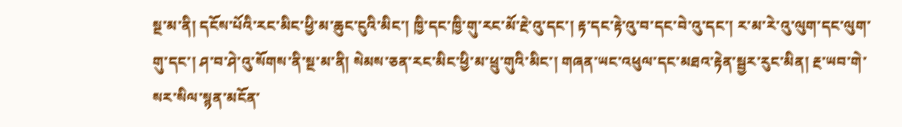སྔ་མ་ནི། དངོས་པོའི་རང་མིང་ཕྱི་མ་ཆུང་ངུའི་མིང་། ཁྱི་དང་ཁྱི་གུ་རང་མོ་རྔེ་འུ་དང་། རྟ་དང་རྟེ་འུ་བ་དང་བེ་འུ་དང་། ར་མ་རེ་འུ་ལུག་དང་ལུག་གུ་དང་། ཤ་བ་ཤེ་འུ་སོགས་ནི་སྔ་མ་ནི། སེམས་ཅན་རང་མིང་ཕྱི་མ་ཕྲུ་གུའི་མིང་། གཞན་ཡང་འཕུལ་དང་མཐའ་རྟེན་སྦྱར་རུང་མིན། རྔ་ཡབ་གེ་སར་སིལ་སྙན་མངོན་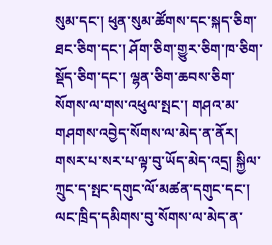སུམ་དང་། ཕུན་སུམ་ཚོགས་དང་སྐད་ཅིག་ཐང་ཅིག་དང་། ཤོག་ཅིག་གྱུར་ཅིག་ཁ་ཅིག་སྡོད་ཅིག་དང་། ལྷན་ཅིག་ཆབས་ཅིག་སོགས་ལ་གས་འཕུལ་སྤང་། གཤའ་མ་གཤགས་འབྱེད་སོགས་ལ་མེད་ན་ནོར། གསར་པ་སར་པ་ལྟ་བུ་ཡོད་མེད་འདྲ། སྐྱིལ་ཀྲུང་ད་སྤང་དགུང་ལོ་མཚན་དགུང་དང་། ལང་ཁྲིད་དམིགས་བུ་སོགས་ལ་མེད་ན་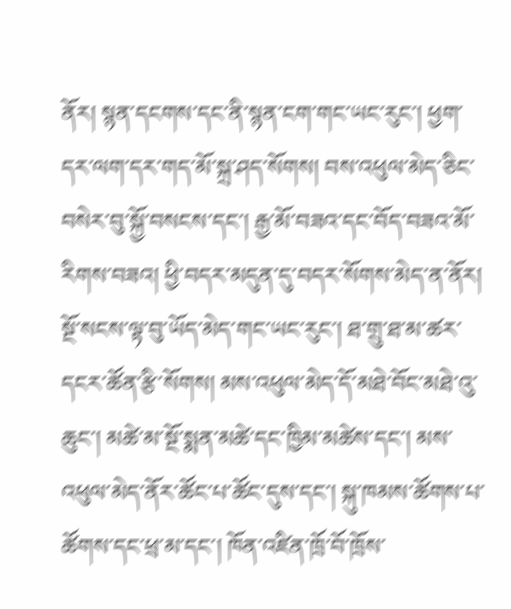ནོར། སྙན་དངགས་དང་ནི་སྙན་ངག་གང་ཡང་རུང་། ཕྱག་དར་ལག་དར་གད་མོ་སྐྲ་ཤད་སོགས། བས་འཕུལ་མེད་ཅིང་བསེར་བུ་སྐྱོ་བསངས་དང་། རྒྱ་མོ་བཟའ་དང་བོད་བཟའ་མོ་རིགས་བཟའ། ཕྱི་བདར་མདུན་དུ་བདར་སོགས་མེད་ན་ནོར། སྔོ་སངས་ལྟ་བུ་ཡོད་མེད་གང་ཡང་རུང་། ཐ་གྲུ་ཐ་མ་ཚར་དངར་ཚོན་རྩི་སོགས། མས་འཕུལ་མེད་དོ་མཐེ་བོང་མཐེ་འུ་ཆུང་། མཚེ་མ་སྔོ་སྨན་མཚེ་དང་ཁྱིམ་མཚེས་དང་། མས་འཕུལ་མེད་ནོར་ཚོང་པ་ཚོང་དུས་དང་། སྐུ་ཁམས་ཚོགས་པ་ཚོགས་དང་ཕྲ་མ་དང་། ཁོན་འཛིན་ཁྲོ་བོ་ཁྲོས་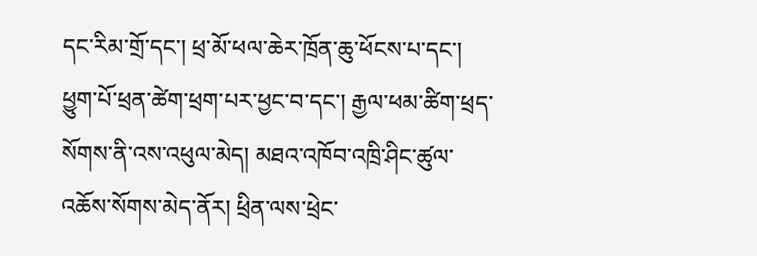དང་རིམ་གྲོ་དང་། ཕྲ་མོ་ཕལ་ཆེར་ཁྲོན་ཆུ་ཕོངས་པ་དང་། ཕྱུག་པོ་ཕྲན་ཚེག་ཕྲག་པར་ཕྱང་བ་དང་། རྒྱལ་ཕམ་ཚིག་ཕྲད་སོགས་ནི་འས་འཕུལ་མེད། མཐའ་འཁོབ་འཁྲི་ཤིང་ཚུལ་འཆོས་སོགས་མེད་ནོར། ཕྲིན་ལས་ཕྲེང་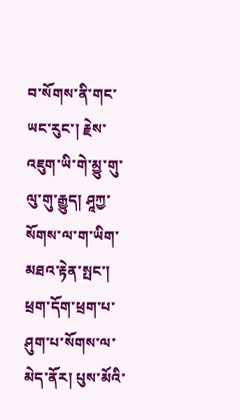བ་སོགས་ནི་གང་ཡང་རུང་། རྗེས་འཇུག་ཡི་གེ་མྱུ་གུ་ལུ་གུ་རྒྱུད། ཤཱཀྱ་སོགས་ལ་ག་ཡིག་མཐའ་རྟེན་སྤང་། ཕྲག་དོག་ཕྲག་པ་ཤུག་པ་སོགས་ལ་མེད་ནོར། པུས་མོའི་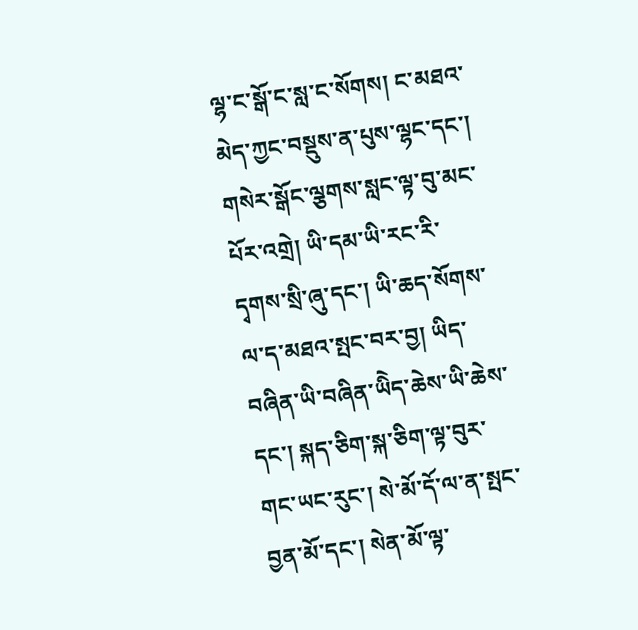ལྷ་ང་སྒོ་ང་སླ་ང་སོགས། ང་མཐའ་མེད་ཀྱང་བསྡུས་ན་པུས་ལྷང་དང་། གསེར་སྒོང་ལྕགས་སླང་ལྟ་བུ་མང་པོར་འགྲེ། ཡི་དམ་ཡི་རང་རི་དྭགས་སྲི་ཞུ་དང་། ཡི་ཆད་སོགས་ལ་ད་མཐའ་སྤང་བར་བྱ། ཡིད་བཞིན་ཡི་བཞིན་ཡིེད་ཆེས་ཡི་ཆེས་དང་། སྐད་ཅིག་སྐ་ཅིག་ལྟ་བུར་གང་ཡང་རུང་། སེ་མོ་དོ་ལ་ན་སྤང་བྱན་མོ་དང་། སེན་མོ་ལྟ་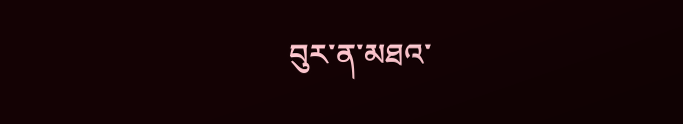བུར་ན་མཐའ་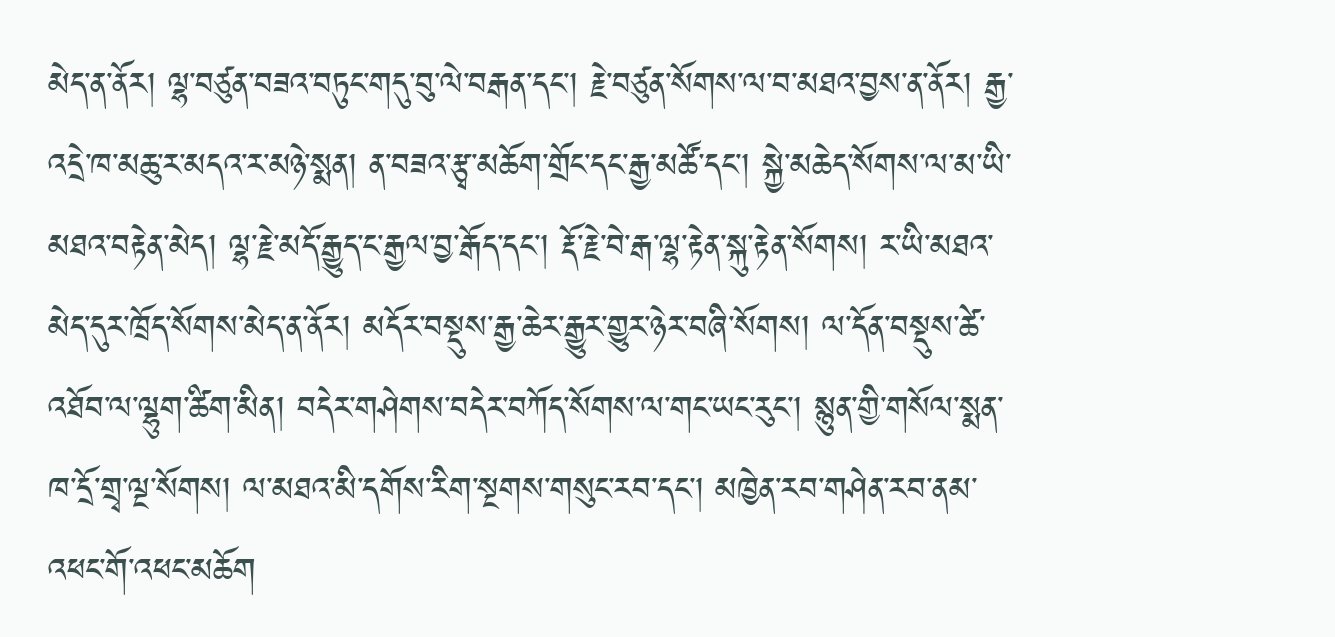མེད་ན་ནོར། ལྷ་བཙུན་བཟའ་བཏུང་གདུ་བུ་ལེ་བརྒན་དང་། རྗེ་བཙུན་སོགས་ལ་བ་མཐའ་བྱས་ན་ནོར། རྒྱ་འདྲེ་ཁ་མཆུ་ར་མདའ་ར་མཉེ་སྨན། ན་བཟའ་རྩྭ་མཆོག་གྲོང་དང་རྒྱ་མཚོ་དང་། སྐྱེ་མཆེད་སོགས་ལ་མ་ཡི་མཐའ་བརྟེན་མེད། ལྷ་རྗེ་མདོ་རྒྱུད་ང་རྒྱལ་བྱ་རྒོད་དང་། རྡོ་རྗེ་བེ་རྒ་ལྷ་རྟེན་སྐུ་རྟེན་སོགས། ར་ཡི་མཐའ་མེད་དུར་ཁྲོད་སོགས་མེད་ན་ནོར། མདོར་བསྡུས་རྒྱ་ཆེར་རྒྱུར་གྱུར་ཉེར་བཞི་སོགས། ལ་དོན་བསྡུས་ཚེ་འཐོབ་ལ་ལྷུག་ཚིག་མིན། བདེར་གཤེགས་བདེར་བཀོད་སོགས་ལ་གང་ཡང་རུང་། སྙུན་གྱི་གསོལ་སྨན་ཁ་དྲོ་གྲྭ་ལྔ་སོགས། ལ་མཐའ་མི་དགོས་རིག་སྔགས་གསུང་རབ་དང་། མཁྱེན་རབ་གཤེན་རབ་ནམ་འཕང་གོ་འཕང་མཆོག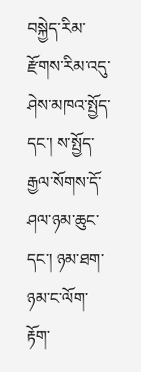བསྐྱེད་རིམ་རྫོགས་རིམ་འདུ་ཤེས་མཁའ་སྤྱོད་དང་། ས་སྤྱོད་རྒྱལ་སོགས་དོ་ཤལ་ཉམ་ཆུང་དང་། ཉམ་ཐག་ཉམ་ང་ལོག་རྟོག་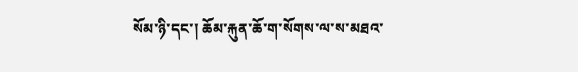སོམ་ཉི་དང་། ཆོམ་རྐུན་ཆོ་ག་སོགས་ལ་ས་མཐའ་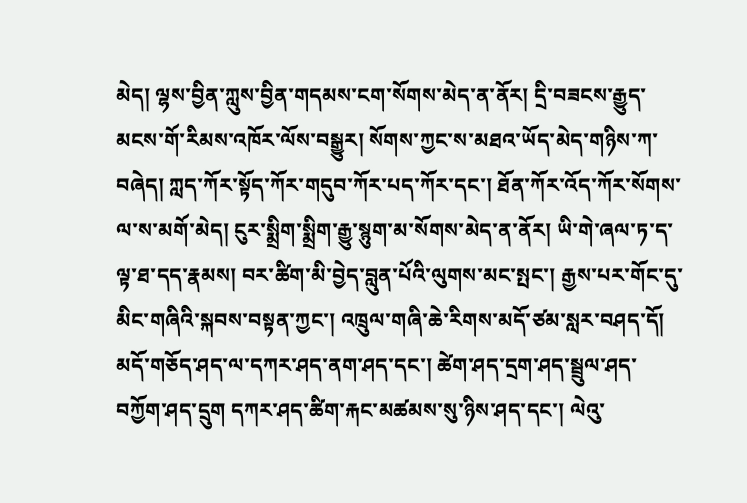མེད། ལྷས་བྱིན་ཀླུས་བྱིན་གདམས་ངག་སོགས་མེད་ན་ནོར། དྲི་བཟངས་རྒྱུད་མངས་གོ་རིམས་འཁོར་ལོས་བསྒྱུར། སོགས་ཀྱང་ས་མཐའ་ཡོད་མེད་གཉིས་ཀ་བཞེད། ཀླད་ཀོར་སྟོད་ཀོར་གདུབ་ཀོར་པད་ཀོར་དང་། ཐོན་ཀོར་འོད་ཀོར་སོགས་ལ་ས་མགོ་མེད། ངུར་སྨྲིག་སྨྲིག་རྒྱུ་སྙུག་མ་སོགས་མེད་ན་ནོར། ཡི་གེ་ཞལ་ཏ་ད་ལྟ་ཐ་དད་རྣམས། བར་ཚིག་མི་བྱེད་བླུན་པོའི་ལུགས་མང་སྤང་། རྒྱས་པར་གོང་དུ་མིང་གཞིའི་སྐབས་བསྟན་ཀྱང་། འཁྲུལ་གཞི་ཆེ་རིགས་མདོ་ཙམ་སླར་བཤད་དོ། མདོ་གཅོད་ཤད་ལ་དཀར་ཤད་ནག་ཤད་དང་། ཚེག་ཤད་དྲག་ཤད་སྦྲུལ་ཤད་བཀྱོག་ཤད་དྲུག དཀར་ཤད་ཚིག་རྐང་མཚམས་སུ་ཉིས་ཤད་དང་། ལེའུ་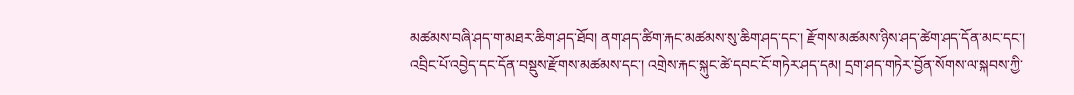མཚམས་བཞི་ཤད་ག་མཐར་ཆིག་ཤད་ཐོབ། ནག་ཤད་ཚིག་རྐང་མཚམས་སུ་ཆིག་ཤད་དང་། རྫོགས་མཚམས་ཉིས་ཤད་ཚེག་ཤད་དོན་མང་དང་། འབྲིང་པོ་འབྱེད་དང་དོན་བསྡུས་རྫོགས་མཚམས་དང་། འགྲེས་རྐང་སྐུང་ཚེ་དབང་ངོ་གཏེར་ཤད་དམ། དྲག་ཤད་གཏེར་བྱོན་སོགས་ལ་སྐབས་ཀྱི་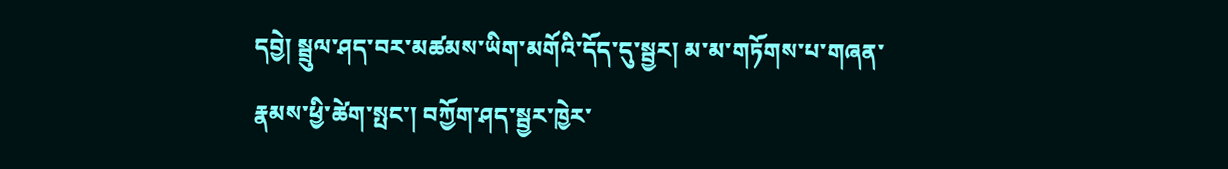དབྱེ། སྦྲུལ་ཤད་བར་མཚམས་ཡིག་མགོའི་དོད་དུ་སྦྱར། མ་མ་གཏོགས་པ་གཞན་རྣམས་ཕྱི་ཚེག་སྤང་། བཀྱོག་ཤད་སྦྱར་ཁྱེར་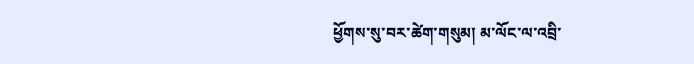ཕྱོགས་སུ་བར་ཚེག་གསུམ། མ་ལོང་ལ་འབྲི་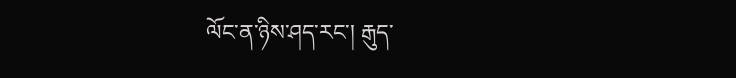ལོང་ན་ཉིས་ཤད་རང་། རྒུད་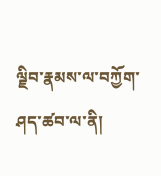ལྗིབ་རྣམས་ལ་བཀྱོག་ཤད་ཚབ་ལ་ནི།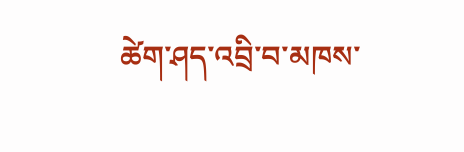ཚེག་ཤད་འབྲི་བ་མཁས་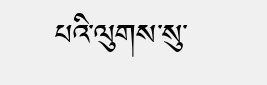པའི་ལུགས་སུ་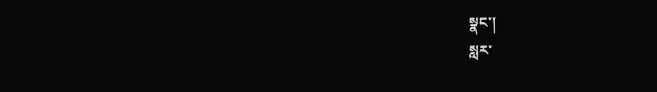སྣང་།
སླར་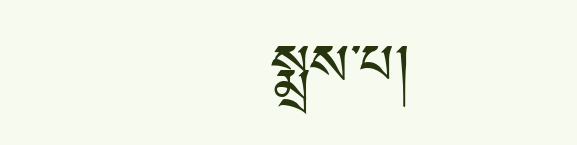སྨྲས་པ།